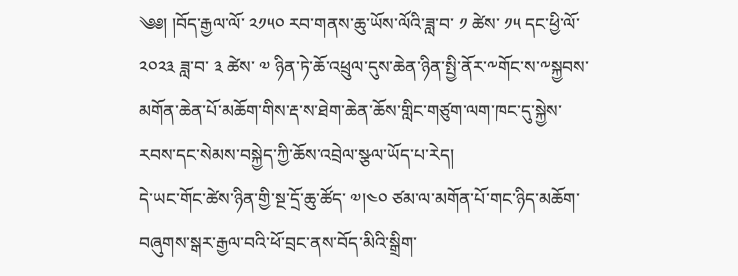༄༅། །བོད་རྒྱལ་ལོ་ ༢༡༥༠ རབ་གནས་ཆུ་ཡོས་ལོའི་ཟླ་བ་ ༡ ཚེས་ ༡༥ དང་ཕྱི་ལོ་ ༢༠༢༣ ཟླ་བ་ ༣ ཚེས་ ༧ ཉིན་ཏེ་ཆོ་འཕྲུལ་དུས་ཆེན་ཉིན་སྤྱི་ནོར་༸གོང་ས་༸སྐྱབས་མགོན་ཆེན་པོ་མཆོག་གིས་རྡ་ས་ཐེག་ཆེན་ཆོས་གླིང་གཙུག་ལག་ཁང་དུ་སྐྱེས་རབས་དང་སེམས་བསྐྱེད་ཀྱི་ཆོས་འབྲེལ་སྩལ་ཡོད་པ་རེད།
དེ་ཡང་གོང་ཚེས་ཉིན་གྱི་སྔ་དྲོ་ཆུ་ཚོད་ ༧།༤༠ ཙམ་ལ་མགོན་པོ་གང་ཉིད་མཆོག་བཞུགས་སྒར་རྒྱལ་བའི་ཕོ་བྲང་ནས་བོད་མིའི་སྒྲིག་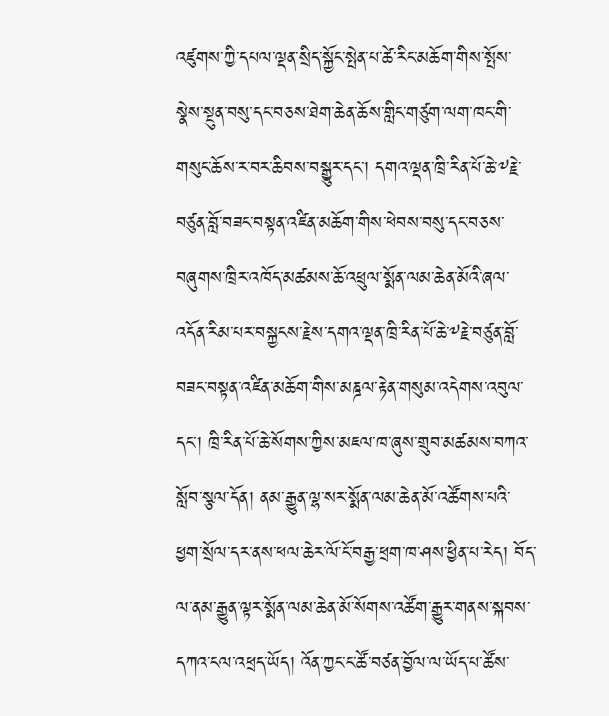འཛུགས་ཀྱི་དཔལ་ལྡན་སྲིད་སྐྱོང་སྤེན་པ་ཚེ་རིང་མཆོག་གིས་སྤོས་སྣེས་སྔུན་བསུ་དང་བཅས་ཐེག་ཆེན་ཆོས་གླིང་གཙུག་ལག་ཁང་གི་གསུང་ཆོས་ར་བར་ཆིབས་བསྒྱུར་དང་། དགའ་ལྡན་ཁྲི་རིན་པོ་ཆེ་༸རྗེ་བཙུན་བློ་བཟང་བསྟན་འཛིན་མཆོག་གིས་ཕེབས་བསུ་དང་བཅས་བཞུགས་ཁྲིར་འཁོད་མཚམས་ཆོ་འཕྲུལ་སྨོན་ལམ་ཆེན་མོའི་ཞལ་འདོན་རིམ་པར་བསྐྱངས་རྗེས་དགའ་ལྡན་ཁྲི་རིན་པོ་ཆེ་༸རྗེ་བཙུན་བློ་བཟང་བསྟན་འཛིན་མཆོག་གིས་མཎྜལ་རྟེན་གསུམ་འདེགས་འབུལ་དང་། ཁྲི་རིན་པོ་ཆེ་སོགས་ཀྱིས་མཇལ་ཁ་ཞུས་གྲུབ་མཚམས་བཀའ་སློབ་སྩལ་དོན། ནམ་རྒྱུན་ལྷ་སར་སྨོན་ལམ་ཆེན་མོ་འཚོགས་པའི་ཕྱག་སྲོལ་དར་ནས་ཕལ་ཆེར་ལོ་ངོ་བརྒྱ་ཕྲག་ཁ་ཤས་ཕྱིན་པ་རེད། བོད་ལ་ནམ་རྒྱུན་ལྟར་སྨོན་ལམ་ཆེན་མོ་སོགས་འཚོག་རྒྱུར་གནས་སྐབས་དཀའ་ངལ་འཕྲད་ཡོད། འོན་ཀྱང་ང་ཚོ་བཙན་བྱོལ་ལ་ཡོད་པ་ཚོས་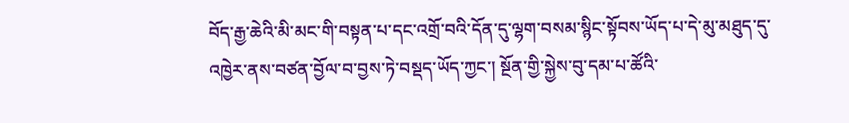བོད་རྒྱ་ཆེའི་མི་མང་གི་བསྟན་པ་དང་འགྲོ་བའི་དོན་དུ་ལྷག་བསམ་སྙིང་སྟོབས་ཡོད་པ་དེ་མུ་མཐུད་དུ་འཁྱེར་ནས་བཙན་བྱོལ་བ་བྱས་ཏེ་བསྡད་ཡོད་ཀྱང་། སྔོན་གྱི་སྐྱེས་བུ་དམ་པ་ཚོའི་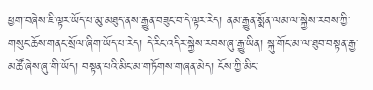ཕྱག་བཞེས་ཇི་ལྟར་ཡོད་པ་མུ་མཐུད་ནས་རྒྱུན་བཟུང་བ་དེ་ལྟར་རེད། ནམ་རྒྱུན་སྨོན་ལམ་ལ་སྐྱེས་རབས་ཀྱི་གསུང་ཆོས་གནང་སྲོལ་ཞིག་ཡོད་པ་རེད། དེ་རིང་འདིར་སྐྱེས་རབས་ཞུ་རྒྱུ་ཡིན། སྐུ་གོང་མ་ལ་ཐུབ་བསྟན་རྒྱ་མཚོ་ཞེས་ཞུ་གི་ཡོད། བསྟན་པའི་མིང་མ་གཏོགས་གཞན་མེད། ངོས་ཀྱི་མིང་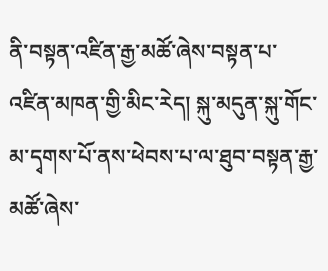ནི་བསྟན་འཛིན་རྒྱ་མཚོ་ཞེས་བསྟན་པ་འཛིན་མཁན་གྱི་མིང་རེད། སྐུ་མདུན་སྐུ་གོང་མ་དྭགས་པོ་ནས་ཕེབས་པ་ལ་ཐུབ་བསྟན་རྒྱ་མཚོ་ཞེས་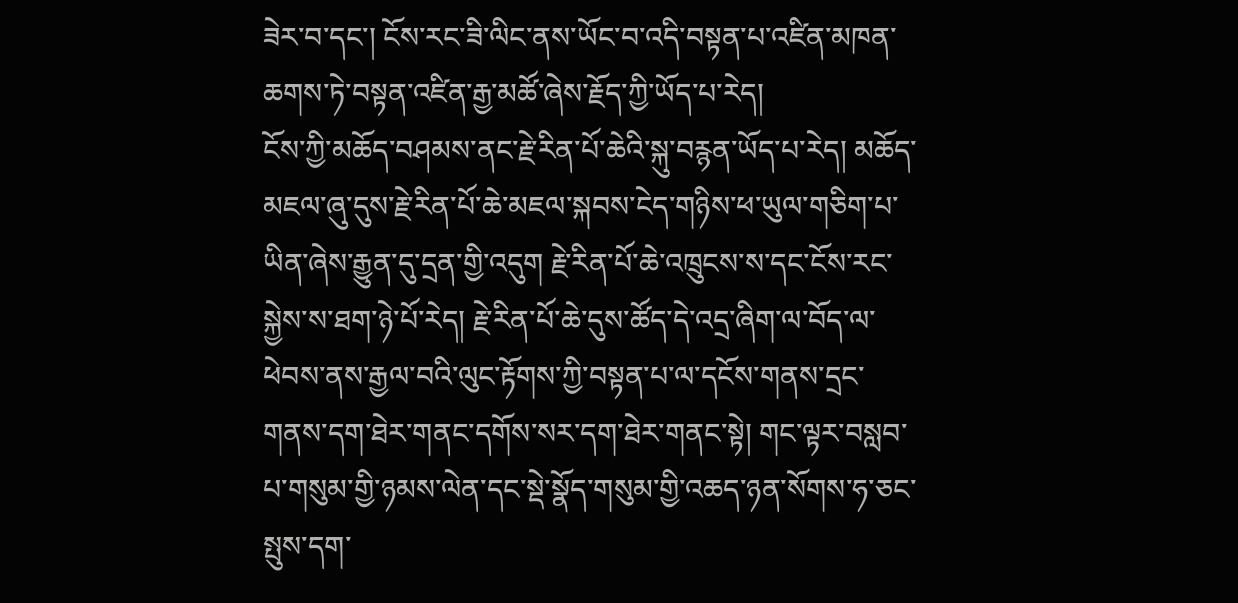ཟེར་བ་དང་། ངོས་རང་ཟི་ལིང་ནས་ཡོང་བ་འདི་བསྟན་པ་འཛིན་མཁན་ཆགས་ཏེ་བསྟན་འཛིན་རྒྱ་མཚོ་ཞེས་རྗོད་ཀྱི་ཡོད་པ་རེད།
ངོས་ཀྱི་མཆོད་བཤམས་ནང་རྗེ་རིན་པོ་ཆེའི་སྐུ་བརྙན་ཡོད་པ་རེད། མཆོད་མཇལ་ཞུ་དུས་རྗེ་རིན་པོ་ཆེ་མཇལ་སྐབས་ངེད་གཉིས་ཕ་ཡུལ་གཅིག་པ་ཡིན་ཞེས་རྒྱུན་དུ་དྲན་གྱི་འདུག རྗེ་རིན་པོ་ཆེ་འཁྲུངས་ས་དང་ངོས་རང་སྐྱེས་ས་ཐག་ཉེ་པོ་རེད། རྗེ་རིན་པོ་ཆེ་དུས་ཚོད་དེ་འདྲ་ཞིག་ལ་བོད་ལ་ཕེབས་ནས་རྒྱལ་བའི་ལུང་རྟོགས་ཀྱི་བསྟན་པ་ལ་དངོས་གནས་དྲང་གནས་དག་ཐེར་གནང་དགོས་སར་དག་ཐེར་གནང་སྟེ། གང་ལྟར་བསླབ་པ་གསུམ་གྱི་ཉམས་ལེན་དང་སྡེ་སྣོད་གསུམ་གྱི་འཆད་ཉན་སོགས་ཧ་ཅང་སྤུས་དག་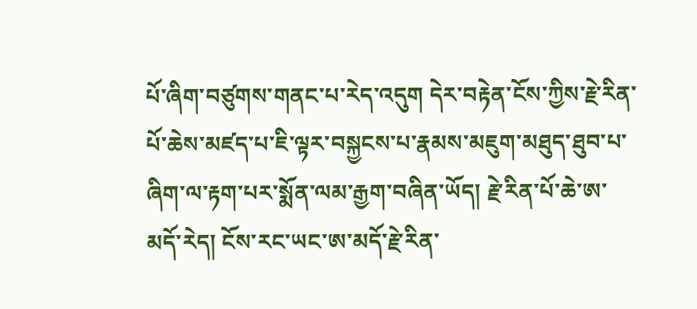པོ་ཞིག་བཙུགས་གནང་པ་རེད་འདུག དེར་བརྟེན་ངོས་ཀྱིས་རྗེ་རིན་པོ་ཆེས་མཛད་པ་ཇི་ལྟར་བསྐྱངས་པ་རྣམས་མཇུག་མཐུད་ཐུབ་པ་ཞིག་ལ་རྟག་པར་སྨོན་ལམ་རྒྱག་བཞིན་ཡོད། རྗེ་རིན་པོ་ཆེ་ཨ་མདོ་རེད། ངོས་རང་ཡང་ཨ་མདོ་རྗེ་རིན་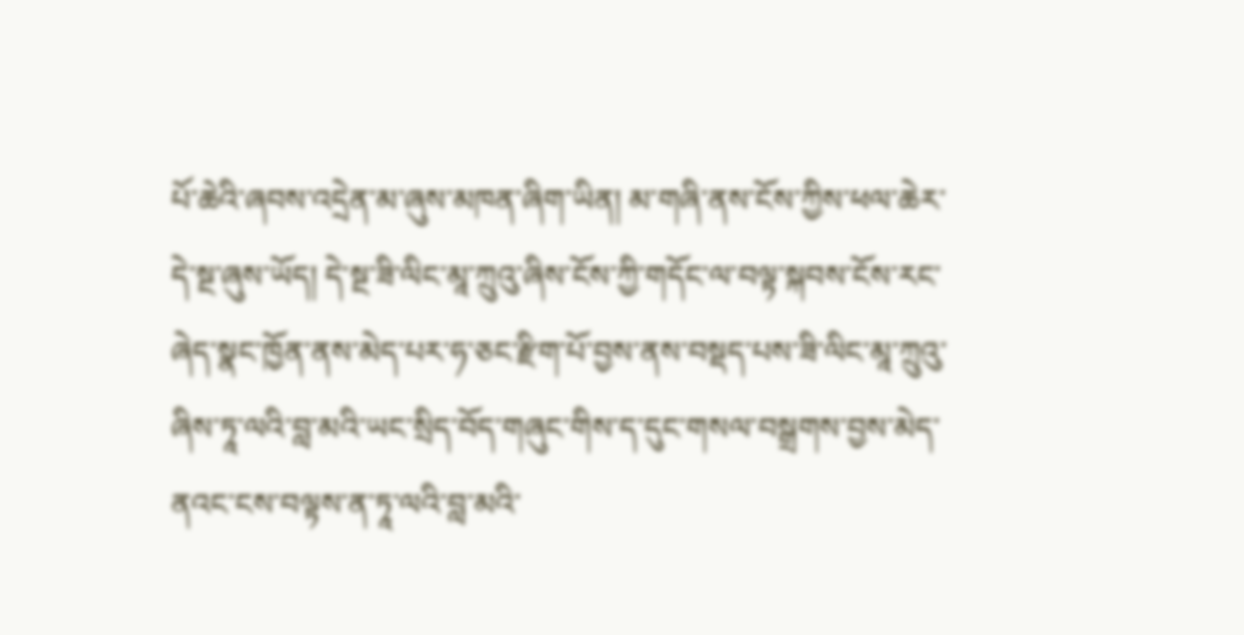པོ་ཆེའི་ཞབས་འདྲེན་མ་ཞུས་མཁན་ཞིག་ཡིན། མ་གཞི་ནས་ངོས་ཀྱིས་ཕལ་ཆེར་དེ་སྔ་ཞུས་ཡོད། དེ་སྔ་ཟི་ལིང་མཱ་ཀྲུའུ་ཞིས་ངོས་ཀྱི་གདོང་ལ་བལྟ་སྐབས་ངོས་རང་ཞེད་སྣང་ཁྱོན་ནས་མེད་པར་ཧ་ཅང་རྫིག་པོ་བྱས་ནས་བསྡད་པས་ཟི་ལིང་མཱ་ཀྲུའུ་ཞིས་ཏཱ་ལའི་བླ་མའི་ཡང་སྲིད་བོད་གཞུང་གིས་ད་དུང་གསལ་བསྒྲགས་བྱས་མེད་ནའང་ངས་བལྟས་ན་ཏཱ་ལའི་བླ་མའི་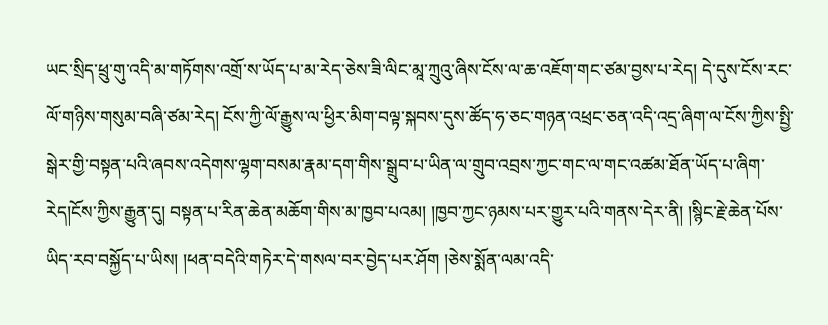ཡང་སྲིད་ཕྲུ་གུ་འདི་མ་གཏོགས་འགྲོ་ས་ཡོད་པ་མ་རེད་ཅེས་ཟི་ལིང་མཱ་ཀྲུའུ་ཞིས་ངོས་ལ་ཆ་འཇོག་གང་ཙམ་བྱས་པ་རེད། དེ་དུས་ངོས་རང་ལོ་གཉིས་གསུམ་བཞི་ཙམ་རེད། ངོས་ཀྱི་ལོ་རྒྱུས་ལ་ཕྱིར་མིག་བལྟ་སྐབས་དུས་ཚོད་ཧ་ཅང་གཉན་འཕྲང་ཅན་འདི་འདྲ་ཞིག་ལ་ངོས་ཀྱིས་སྤྱི་སྒེར་གྱི་བསྟན་པའི་ཞབས་འདེགས་ལྷག་བསམ་རྣམ་དག་གིས་སྒྲུབ་པ་ཡིན་ལ་གྲུབ་འབྲས་ཀྱང་གང་ལ་གང་འཚམ་ཐོན་ཡོད་པ་ཞིག་རེད།ངོས་ཀྱིས་རྒྱུན་དུ། བསྟན་པ་རིན་ཆེན་མཆོག་གིས་མ་ཁྱབ་པའམ། །ཁྱབ་ཀྱང་ཉམས་པར་གྱུར་པའི་གནས་དེར་ནི། །སྙིང་རྗེ་ཆེན་པོས་ཡིད་རབ་བསྐྱོད་པ་ཡིས། །ཕན་བདེའི་གཏེར་དེ་གསལ་བར་བྱེད་པར་ཤོག །ཅེས་སྨོན་ལམ་འདི་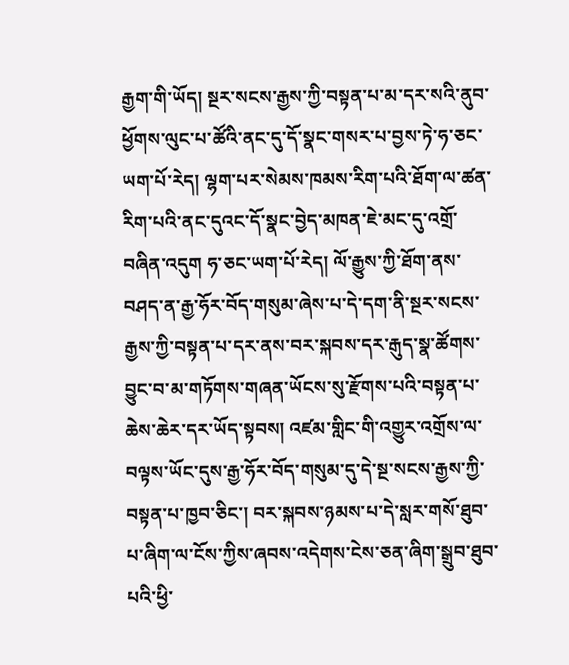རྒྱག་གི་ཡོད། སྔར་སངས་རྒྱས་ཀྱི་བསྟན་པ་མ་དར་སའི་ནུབ་ཕྱོགས་ལུང་པ་ཚོའི་ནང་དུ་དོ་སྣང་གསར་པ་བྱས་ཏེ་ཧ་ཅང་ཡག་པོ་རེད། ལྷག་པར་སེམས་ཁམས་རིག་པའི་ཐོག་ལ་ཚན་རིག་པའི་ནང་དུའང་དོ་སྣང་བྱེད་མཁན་ཇེ་མང་དུ་འགྲོ་བཞིན་འདུག ཧ་ཅང་ཡག་པོ་རེད། ལོ་རྒྱུས་ཀྱི་ཐོག་ནས་བཤད་ན་རྒྱ་ཧོར་བོད་གསུམ་ཞེས་པ་དེ་དག་ནི་སྔར་སངས་རྒྱས་ཀྱི་བསྟན་པ་དར་ནས་བར་སྐབས་དར་རྒུད་སྣ་ཚོགས་བྱུང་བ་མ་གཏོགས་གཞན་ཡོངས་སུ་རྫོགས་པའི་བསྟན་པ་ཆེས་ཆེར་དར་ཡོད་སྟབས། འཛམ་གླིང་གི་འགྱུར་འགྲོས་ལ་བལྟས་ཡོང་དུས་རྒྱ་ཧོར་བོད་གསུམ་དུ་དེ་སྔ་སངས་རྒྱས་ཀྱི་བསྟན་པ་ཁྱབ་ཅིང་། བར་སྐབས་ཉམས་པ་དེ་སླར་གསོ་ཐུབ་པ་ཞིག་ལ་ངོས་ཀྱིས་ཞབས་འདེགས་ངེས་ཅན་ཞིག་སྒྲུབ་ཐུབ་པའི་ཕྱི་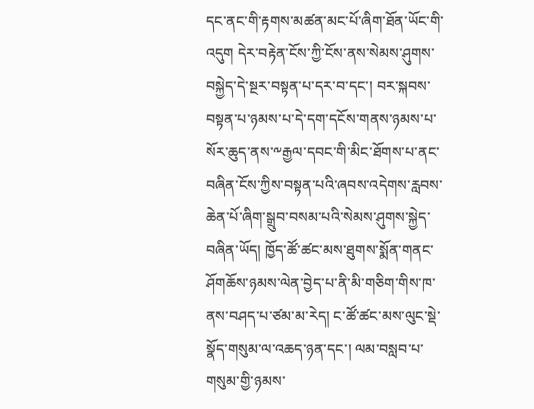དང་ནང་གི་རྟགས་མཚན་མང་པོ་ཞིག་ཐོན་ཡོང་གི་འདུག དེར་བརྟེན་ངོས་ཀྱི་ངོས་ནས་སེམས་ཤུགས་བསྐྱེད་དེ་སྔར་བསྟན་པ་དར་བ་དང་། བར་སྐབས་བསྟན་པ་ཉམས་པ་དེ་དག་དངོས་གནས་ཉམས་པ་སོར་ཆུད་ནས་༸རྒྱལ་དབང་གི་མིང་ཐོགས་པ་ནང་བཞིན་ངོས་ཀྱིས་བསྟན་པའི་ཞབས་འདེགས་རླབས་ཆེན་པོ་ཞིག་སྒྲུབ་བསམ་པའི་སེམས་ཤུགས་སྐྱེད་བཞིན་ཡོད། ཁྱོད་ཚོ་ཚང་མས་ཐུགས་སྨོན་གནང་ཤོགཆོས་ཉམས་ལེན་བྱེད་པ་ནི་མི་གཅིག་གིས་ཁ་ནས་བཤད་པ་ཙམ་མ་རེད། ང་ཚོ་ཚང་མས་ལུང་སྡེ་སྣོད་གསུམ་ལ་འཆད་ཉན་དང་། ལམ་བསླབ་པ་གསུམ་གྱི་ཉམས་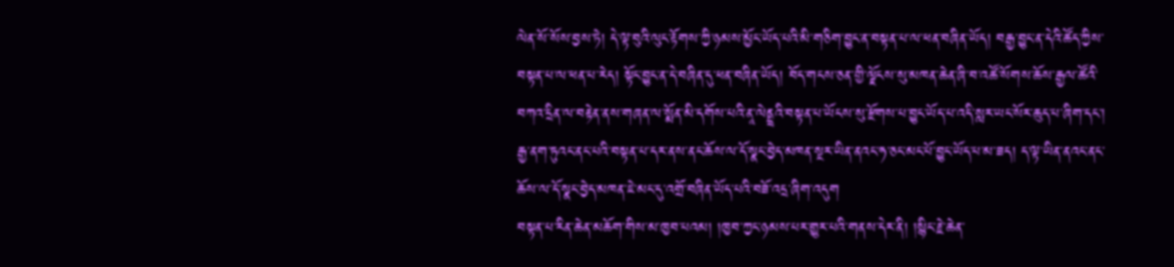ལེན་སོ་སོས་བྱས་ཏེ། དེ་ལྟ་བུའི་ལུང་རྟོགས་ཀྱི་ཉམས་མྱོང་ཡོད་པའི་མི་གཅིག་བྱུང་ན་བསྟན་པ་ལ་ཕན་བཞིན་ཡོད། བརྒྱ་བྱུང་ན་དེའི་ཚོད་ཀྱིས་བསྟན་པ་ལ་ཕན་པ་རེད། སྟོང་བྱུང་ན་དེ་བཞིན་དུ་ཕན་བཞིན་ཡོད། བོད་གངས་ཅན་གྱི་ལྗོངས་སུ་མཁན་ཆེན་ཞི་བ་འཚོ་སོགས་ཆོས་རྒྱལ་ཚོའི་བཀའ་དྲིན་ལ་བརྟེན་ནས་གཞན་ལ་སྨོན་མི་དགོས་པའི་ནཱ་ལེནྡྲའི་བསྟན་པ་ཡོངས་སུ་རྫོགས་པ་བྱུང་ཡོད་པ་འདི་སླར་ཡང་སོར་ཆུད་པ་ཞིག་དང་། རྒྱ་ནག་ཏུའང་ནང་པའི་བསྟན་པ་དར་ནས་ནང་ཆོས་ལ་དོ་སྣང་བྱེད་མཁན་སྔར་ཡིན་ནའང་ཧ་ཅང་མང་པོ་བྱུང་ཡོད་པ་མ་ཟད། ད་ལྟ་ཡིན་ནའང་ནང་ཆོས་ལ་དོ་སྣང་བྱེད་མཁན་ཇེ་མང་དུ་འགྲོ་བཞིན་ཡོད་པའི་བཟོ་འདྲ་ཞིག་འདུག
བསྟན་པ་རིན་ཆེན་མཆོག་གིས་མ་ཁྱབ་པའམ། །ཁྱབ་ཀྱང་ཉམས་པར་གྱུར་པའི་གནས་དེར་ནི། །སྙིང་རྗེ་ཆེན་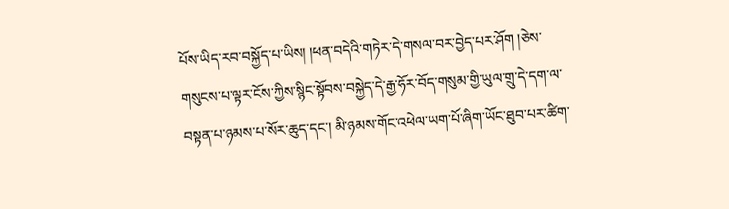པོས་ཡིད་རབ་བསྐྱོད་པ་ཡིས། །ཕན་བདེའི་གཏེར་དེ་གསལ་བར་བྱེད་པར་ཤོག །ཅེས་གསུངས་པ་ལྟར་ངོས་ཀྱིས་སྙིང་སྟོབས་བསྐྱེད་དེ་རྒྱ་ཧོར་བོད་གསུམ་གྱི་ཡུལ་གྲུ་དེ་དག་ལ་བསྟན་པ་ཉམས་པ་སོར་ཆུད་དང་། མི་ཉམས་གོང་འཕེལ་ཡག་པོ་ཞིག་ཡོང་ཐུབ་པར་ཚིག་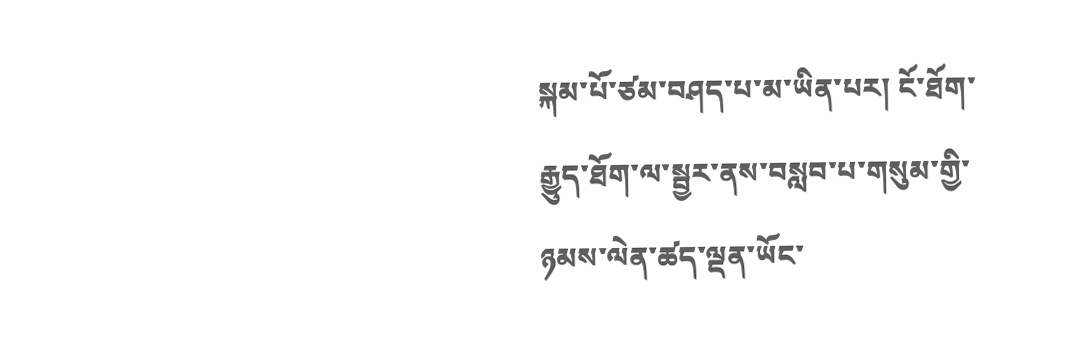སྐམ་པོ་ཙམ་བཤད་པ་མ་ཡིན་པར། ངོ་ཐོག་རྒྱུད་ཐོག་ལ་སྦྱར་ནས་བསླབ་པ་གསུམ་གྱི་ཉམས་ལེན་ཚད་ལྡན་ཡོང་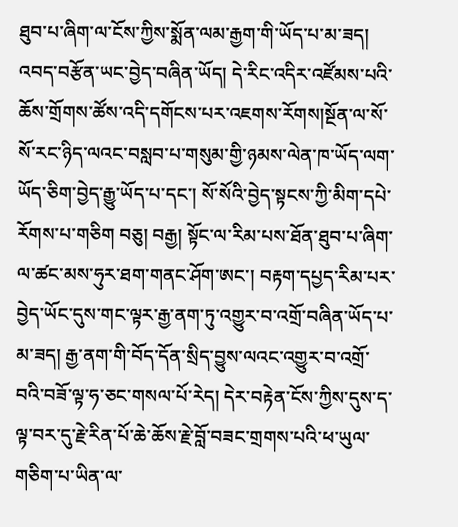ཐུབ་པ་ཞིག་ལ་ངོས་ཀྱིས་སྨོན་ལམ་རྒྱག་གི་ཡོད་པ་མ་ཟད། འབད་བརྩོན་ཡང་བྱེད་བཞིན་ཡོད། དེ་རིང་འདིར་འཛོམས་པའི་ཆོས་གྲོགས་ཚོས་འདི་དགོངས་པར་འཇགས་རོགས།སྔོན་ལ་སོ་སོ་རང་ཉིད་ལའང་བསླབ་པ་གསུམ་གྱི་ཉམས་ལེན་ཁ་ཡོད་ལག་ཡོད་ཅིག་བྱེད་རྒྱུ་ཡོད་པ་དང་། སོ་སོའི་བྱེད་སྟངས་ཀྱི་མིག་དཔེ་རོགས་པ་གཅིག བཅུ། བརྒྱ། སྟོང་ལ་རིམ་པས་ཐོན་ཐུབ་པ་ཞིག་ལ་ཚང་མས་ཧུར་ཐག་གནང་ཤོག་ཨང་། བརྟག་དཔྱད་རིམ་པར་བྱེད་ཡོང་དུས་གང་ལྟར་རྒྱ་ནག་ཏུ་འགྱུར་བ་འགྲོ་བཞིན་ཡོད་པ་མ་ཟད། རྒྱ་ནག་གི་བོད་དོན་སྲིད་བྱུས་ལའང་འགྱུར་བ་འགྲོ་བའི་བཟོ་ལྟ་ཧ་ཅང་གསལ་པོ་རེད། དེར་བརྟེན་ངོས་ཀྱིས་དུས་ད་ལྟ་བར་དུ་རྗེ་རིན་པོ་ཆེ་ཆོས་རྗེ་བློ་བཟང་གྲགས་པའི་ཕ་ཡུལ་གཅིག་པ་ཡིན་ལ་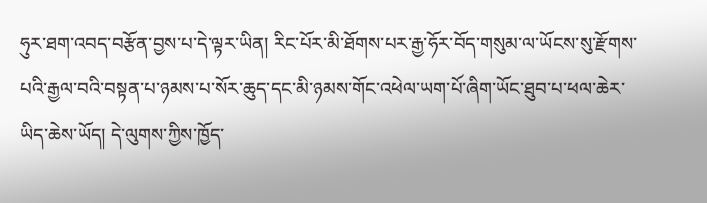ཧུར་ཐག་འབད་བརྩོན་བྱས་པ་དེ་ལྟར་ཡིན། རིང་པོར་མི་ཐོགས་པར་རྒྱ་ཧོར་བོད་གསུམ་ལ་ཡོངས་སུ་རྫོགས་པའི་རྒྱལ་བའི་བསྟན་པ་ཉམས་པ་སོར་ཆུད་དང་མི་ཉམས་གོང་འཕེལ་ཡག་པོ་ཞིག་ཡོང་ཐུབ་པ་ཕལ་ཆེར་ཡིད་ཆེས་ཡོད། དེ་ལུགས་ཀྱིས་ཁྱོད་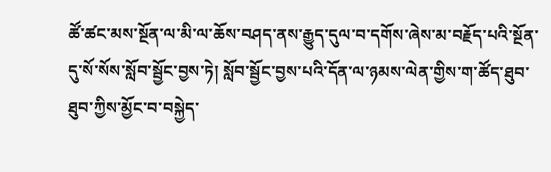ཚོ་ཚང་མས་སྔོན་ལ་མི་ལ་ཆོས་བཤད་ནས་རྒྱུད་དུལ་བ་དགོས་ཞེས་མ་བརྗོད་པའི་སྔོན་དུ་སོ་སོས་སློབ་སྦྱོང་བྱས་ཏེ། སློབ་སྦྱོང་བྱས་པའི་དོན་ལ་ཉམས་ལེན་གྱིས་ག་ཚོད་ཐུབ་ཐུབ་ཀྱིས་མྱོང་བ་བསྐྱེད་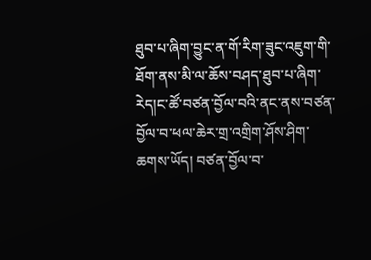ཐུབ་པ་ཞིག་བྱུང་ན་གོ་རིག་ཟུང་འཇུག་གི་ཐོག་ནས་མི་ལ་ཆོས་བཤད་ཐུབ་པ་ཞིག་རེད།ང་ཚོ་བཙན་བྱོལ་བའི་ནང་ནས་བཙན་བྱོལ་བ་ཕལ་ཆེར་གྲ་འགྲིག་ཤོས་ཤིག་ཆགས་ཡོད། བཙན་བྱོལ་བ་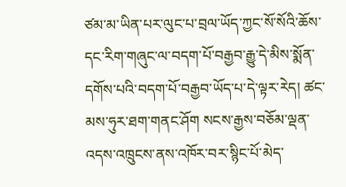ཙམ་མ་ཡིན་པར་ལུང་པ་བྲལ་ཡོད་ཀྱང་སོ་སོའི་ཆོས་དང་རིག་གཞུང་ལ་བདག་པོ་བརྒྱབ་རྒྱུ་དེ་མིས་སྨོན་དགོས་པའི་བདག་པོ་བརྒྱབ་ཡོད་པ་དེ་ལྟར་རེད། ཚང་མས་ཧུར་ཐག་གནང་ཤོག སངས་རྒྱས་བཅོམ་ལྡན་འདས་འཁྲུངས་ནས་འཁོར་བར་སྙིང་པོ་མེད་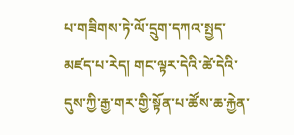པ་གཟིགས་ཏེ་ལོ་དྲུག་དཀའ་སྤྱད་མཛད་པ་རེད། གང་ལྟར་དེའི་ཚེ་དེའི་དུས་ཀྱི་རྒྱ་གར་གྱི་སྟོན་པ་ཚོས་ཆ་རྐྱེན་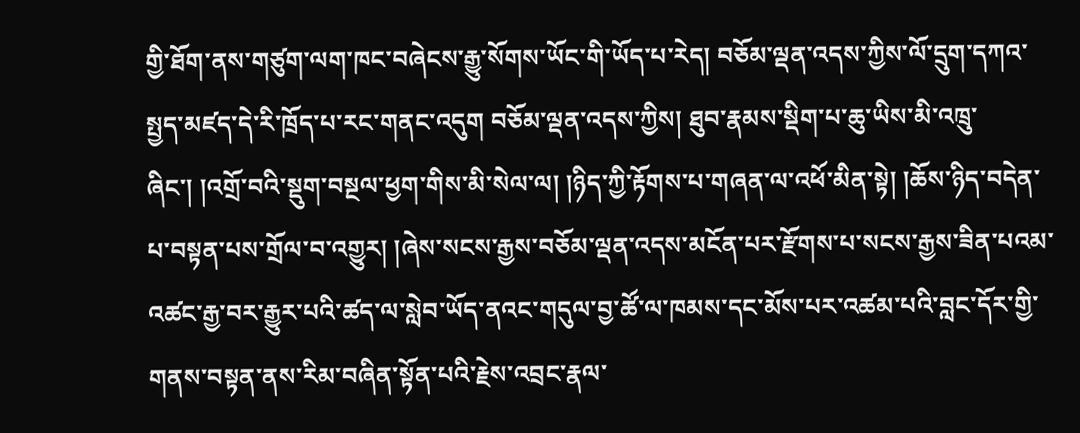གྱི་ཐོག་ནས་གཙུག་ལག་ཁང་བཞེངས་རྒྱུ་སོགས་ཡོང་གི་ཡོད་པ་རེད། བཅོམ་ལྡན་འདས་ཀྱིས་ལོ་དྲུག་དཀའ་སྤྱད་མཛད་དེ་རི་ཁྲོད་པ་རང་གནང་འདུག བཅོམ་ལྡན་འདས་ཀྱིས། ཐུབ་རྣམས་སྡིག་པ་ཆུ་ཡིས་མི་འཁྲུ་ཞིང་། །འགྲོ་བའི་སྡུག་བསྔལ་ཕྱག་གིས་མི་སེལ་ལ། །ཉིད་ཀྱི་རྟོགས་པ་གཞན་ལ་འཕོ་མིན་སྟེ། །ཆོས་ཉིད་བདེན་པ་བསྟན་པས་གྲོལ་བ་འགྱུར། །ཞེས་སངས་རྒྱས་བཅོམ་ལྡན་འདས་མངོན་པར་རྫོགས་པ་སངས་རྒྱས་ཟིན་པའམ་འཚང་རྒྱ་བར་རྒྱུར་པའི་ཚད་ལ་སླེབ་ཡོད་ནའང་གདུལ་བྱ་ཚོ་ལ་ཁམས་དང་མོས་པར་འཚམ་པའི་བླང་དོར་གྱི་གནས་བསྟན་ནས་རིམ་བཞིན་སྟོན་པའི་རྗེས་འབྲང་རྣལ་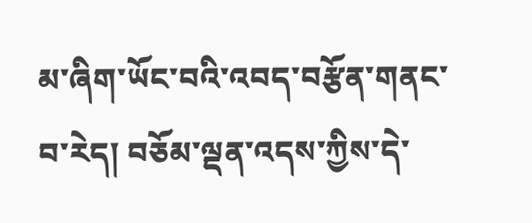མ་ཞིག་ཡོང་བའི་འབད་བརྩོན་གནང་བ་རེད། བཅོམ་ལྡན་འདས་ཀྱིས་དེ་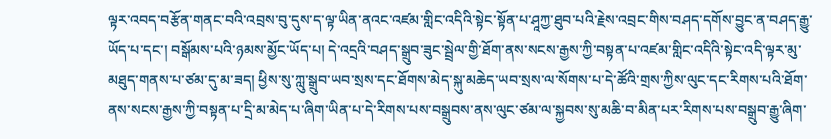ལྟར་འབད་བརྩོན་གནང་བའི་འབྲས་བུ་དུས་ད་ལྟ་ཡིན་ནའང་འཛམ་གླིང་འདིའི་སྟེང་སྟོན་པ་ཤཱཀྱ་ཐུབ་པའི་རྗེས་འབྲང་གིས་བཤད་དགོས་བྱུང་ན་བཤད་རྒྱུ་ཡོད་པ་དང་། བསྒོམས་པའི་ཉམས་མྱོང་ཡོད་པ། དེ་འདྲའི་བཤད་སྒྲུབ་ཟུང་སྦྲེལ་གྱི་ཐོག་ནས་སངས་རྒྱས་ཀྱི་བསྟན་པ་འཛམ་གླིང་འདིའི་སྟེང་འདི་ལྟར་མུ་མཐུད་གནས་པ་ཙམ་དུ་མ་ཟད། ཕྱིས་སུ་ཀླུ་སྒྲུབ་ཡབ་སྲས་དང་ཐོགས་མེད་སྐུ་མཆེད་ཡབ་སྲས་ལ་སོགས་པ་དེ་ཚོའི་གྲས་ཀྱིས་ལུང་དང་རིགས་པའི་ཐོག་ནས་སངས་རྒྱས་ཀྱི་བསྟན་པ་དྲི་མ་མེད་པ་ཞིག་ཡིན་པ་དེ་རིགས་པས་བསྒྲུབས་ནས་ལུང་ཙམ་ལ་སྐྱབས་སུ་མཆི་བ་མིན་པར་རིགས་པས་བསྒྲུབ་རྒྱུ་ཞིག་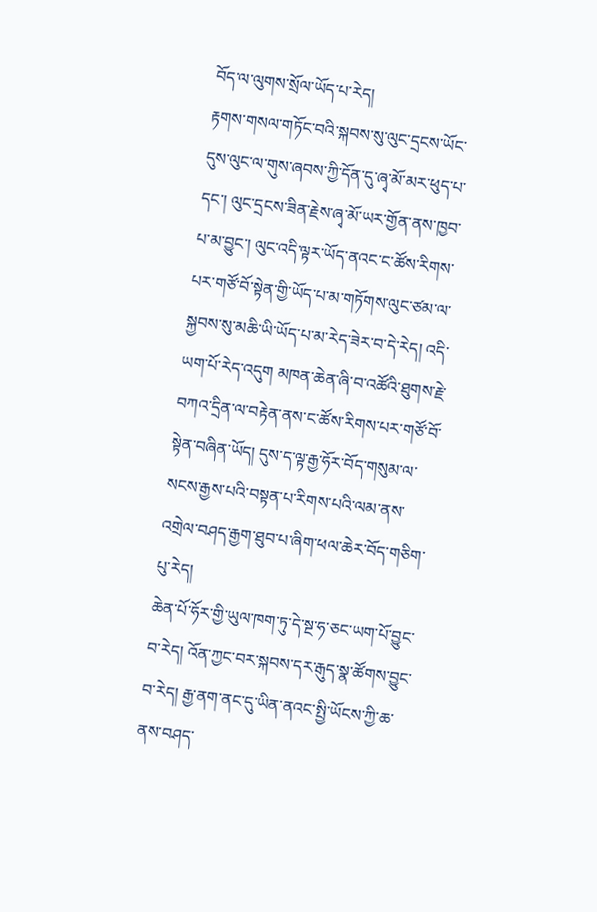བོད་ལ་ལུགས་སྲོལ་ཡོད་པ་རེད།
རྟགས་གསལ་གཏོང་བའི་སྐབས་སུ་ལུང་དྲངས་ཡོང་དུས་ལུང་ལ་གུས་ཞབས་ཀྱི་དོན་དུ་ཞྭ་མོ་མར་ཕུད་པ་དང་། ལུང་དྲངས་ཟིན་རྗེས་ཞྭ་མོ་ཡར་གྱོན་ནས་ཁྱབ་པ་མ་བྱུང་། ལུང་འདི་ལྟར་ཡོད་ནའང་ང་ཚོས་རིགས་པར་གཙོ་བོ་སྟེན་གྱི་ཡོད་པ་མ་གཏོགས་ལུང་ཙམ་ལ་སྐྱབས་སུ་མཆི་ཡི་ཡོད་པ་མ་རེད་ཟེར་བ་དེ་རེད། འདི་ཡག་པོ་རེད་འདུག མཁན་ཆེན་ཞི་བ་འཚོའི་ཐུགས་རྗེ་བཀའ་དྲིན་ལ་བརྟེན་ནས་ང་ཚོས་རིགས་པར་གཙོ་བོ་སྟེན་བཞིན་ཡོད། དུས་ད་ལྟ་རྒྱ་ཧོར་བོད་གསུམ་ལ་སངས་རྒྱས་པའི་བསྟན་པ་རིགས་པའི་ལམ་ནས་འགྲེལ་བཤད་རྒྱག་ཐུབ་པ་ཞིག་ཕལ་ཆེར་བོད་གཅིག་པུ་རེད།
ཆེན་པོ་ཧོར་གྱི་ཡུལ་ཁག་ཏུ་དེ་སྔ་ཧ་ཅང་ཡག་པོ་བྱུང་བ་རེད། འོན་ཀྱང་བར་སྐབས་དར་རྒུད་སྣ་ཚོགས་བྱུང་བ་རེད། རྒྱ་ནག་ནང་དུ་ཡིན་ནའང་སྤྱི་ཡོངས་ཀྱི་ཆ་ནས་བཤད་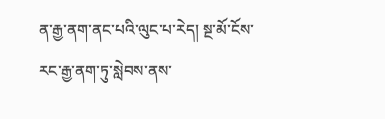ན་རྒྱ་ནག་ནང་པའི་ལུང་པ་རེད། སྔ་མོ་ངོས་རང་རྒྱ་ནག་ཏུ་སླེབས་ནས་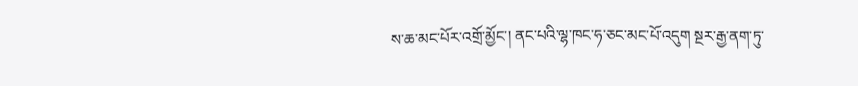ས་ཆ་མང་པོར་འགྲོ་མྱོང་། ནང་པའི་ལྷ་ཁང་ཧ་ཅང་མང་པོ་འདུག སྔར་རྒྱ་ནག་ཏུ་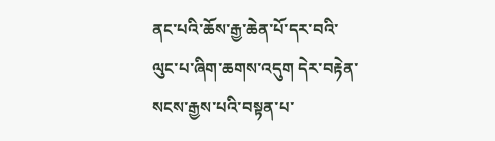ནང་པའི་ཆོས་རྒྱ་ཆེན་པོ་དར་བའི་ལུང་པ་ཞིག་ཆགས་འདུག དེར་བརྟེན་སངས་རྒྱས་པའི་བསྟན་པ་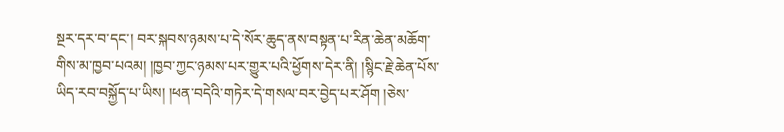སྔར་དར་བ་དང་། བར་སྐབས་ཉམས་པ་དེ་སོར་ཆུད་ནས་བསྟན་པ་རིན་ཆེན་མཆོག་གིས་མ་ཁྱབ་པའམ། །ཁྱབ་ཀྱང་ཉམས་པར་གྱུར་པའི་ཕྱོགས་དེར་ནི། །སྙིང་རྗེ་ཆེན་པོས་ཡིད་རབ་བསྐྱོད་པ་ཡིས། །ཕན་བདེའི་གཏེར་དེ་གསལ་བར་བྱེད་པར་ཤོག །ཅེས་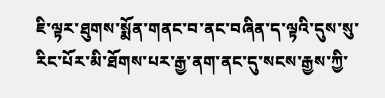ཇི་ལྟར་ཐུགས་སྨོན་གནང་བ་ནང་བཞིན་ད་ལྟའི་དུས་སུ་རིང་པོར་མི་ཐོགས་པར་རྒྱ་ནག་ནང་དུ་སངས་རྒྱས་ཀྱི་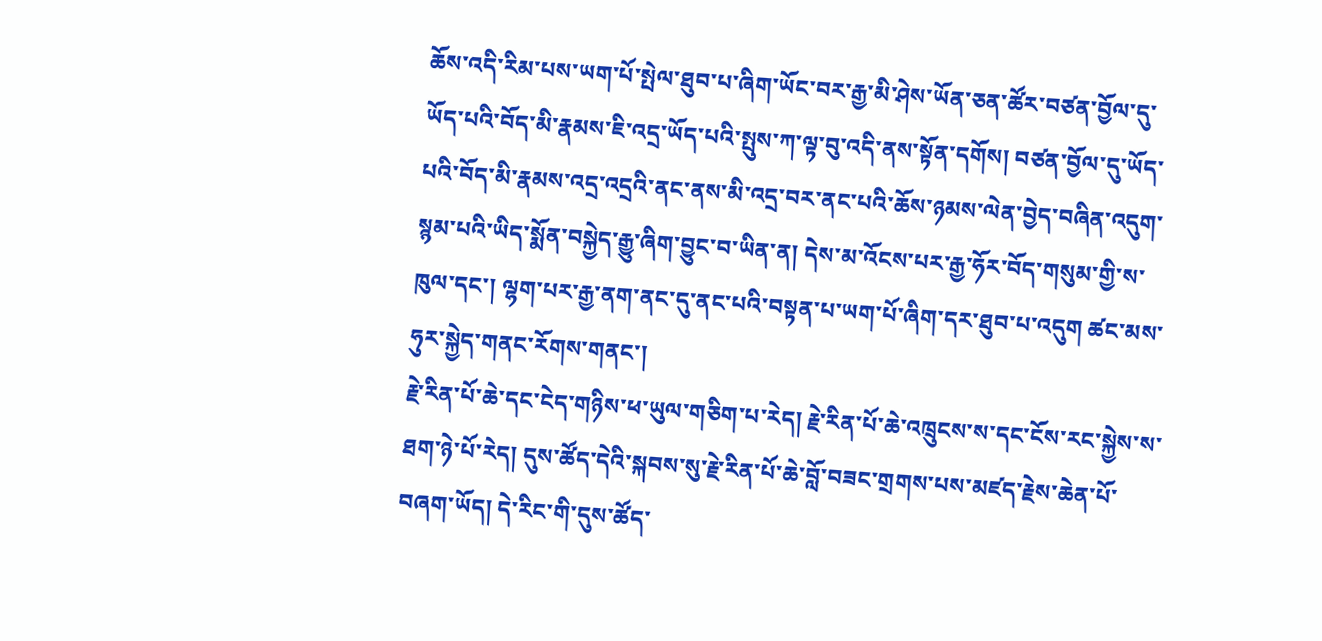ཆོས་འདི་རིམ་པས་ཡག་པོ་སྤེལ་ཐུབ་པ་ཞིག་ཡོང་བར་རྒྱ་མི་ཤེས་ཡོན་ཅན་ཚོར་བཙན་བྱོལ་དུ་ཡོད་པའི་བོད་མི་རྣམས་ཇི་འདྲ་ཡོད་པའི་སྤུས་ཀ་ལྟ་བུ་འདི་ནས་སྟོན་དགོས། བཙན་བྱོལ་དུ་ཡོད་པའི་བོད་མི་རྣམས་འདྲ་འདྲའི་ནང་ནས་མི་འདྲ་བར་ནང་པའི་ཆོས་ཉམས་ལེན་བྱེད་བཞིན་འདུག་སྙམ་པའི་ཡིད་སྨོན་བསྐྱེད་རྒྱུ་ཞིག་བྱུང་བ་ཡིན་ན། དེས་མ་འོངས་པར་རྒྱ་ཧོར་བོད་གསུམ་གྱི་ས་ཁུལ་དང་། ལྷག་པར་རྒྱ་ནག་ནང་དུ་ནང་པའི་བསྟན་པ་ཡག་པོ་ཞིག་དར་ཐུབ་པ་འདུག ཚང་མས་ཧུར་སྐྱེད་གནང་རོགས་གནང་།
རྗེ་རིན་པོ་ཆེ་དང་ངེད་གཉིས་ཕ་ཡུལ་གཅིག་པ་རེད། རྗེ་རིན་པོ་ཆེ་འཁྲུངས་ས་དང་ངོས་རང་སྐྱེས་ས་ཐག་ཉེ་པོ་རེད། དུས་ཚོད་དེའི་སྐབས་སུ་རྗེ་རིན་པོ་ཆེ་བློ་བཟང་གྲགས་པས་མཛད་རྗེས་ཆེན་པོ་བཞག་ཡོད། དེ་རིང་གི་དུས་ཚོད་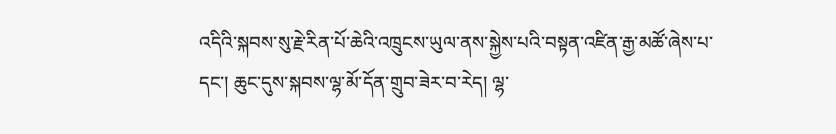འདིའི་སྐབས་སུ་རྗེ་རིན་པོ་ཆེའི་འཁྲུངས་ཡུལ་ནས་སྐྱེས་པའི་བསྟན་འཛིན་རྒྱ་མཚོ་ཞེས་པ་དང་། ཆུང་དུས་སྐབས་ལྷ་མོ་དོན་གྲུབ་ཟེར་བ་རེད། ལྷ་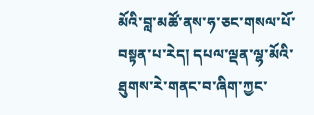མོའི་བླ་མཚོ་ནས་ཧ་ཅང་གསལ་པོ་བསྟན་པ་རེད། དཔལ་ལྡན་ལྷ་མོའི་ཐུགས་རེ་གནང་བ་ཞིག་ཀྱང་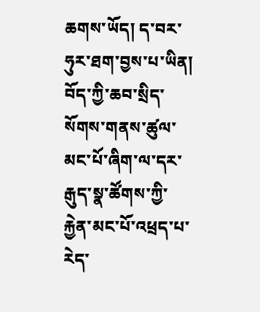ཆགས་ཡོད། ད་བར་ཧུར་ཐག་བྱས་པ་ཡིན། བོད་ཀྱི་ཆབ་སྲིད་སོགས་གནས་ཚུལ་མང་པོ་ཞིག་ལ་དར་རྒུད་སྣ་ཚོགས་ཀྱི་རྐྱེན་མང་པོ་འཕྲད་པ་རེད་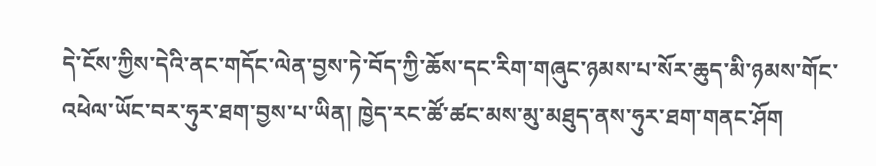དེ་ངོས་ཀྱིས་དེའི་ནང་གདོང་ལེན་བྱས་ཏེ་བོད་ཀྱི་ཆོས་དང་རིག་གཞུང་ཉམས་པ་སོར་ཆུད་མི་ཉམས་གོང་འཕེལ་ཡོང་བར་ཧུར་ཐག་བྱས་པ་ཡིན། ཁྱེད་རང་ཚོ་ཚང་མས་མུ་མཐུད་ནས་ཧུར་ཐག་གནང་ཤོག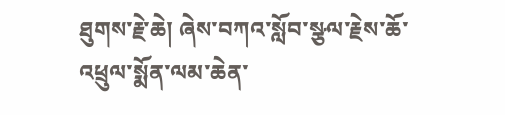ཐུགས་རྗེ་ཆེ། ཞེས་བཀའ་སློབ་སྩལ་རྗེས་ཆོ་འཕྲུལ་སྨོན་ལམ་ཆེན་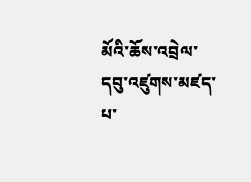མོའི་ཆོས་འབྲེལ་དབུ་འཛུགས་མཛད་པ་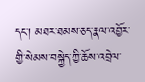དང་། མཐར་ཐམས་ཅད་རྣལ་འབྱོར་གྱི་སེམས་བསྐྱེད་ཀྱི་ཆོས་འབྲེལ་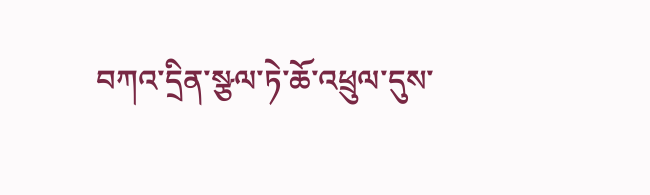བཀའ་དྲིན་སྩལ་ཏེ་ཆོ་འཕྲུལ་དུས་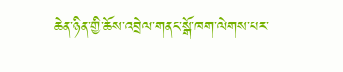ཆེན་ཉིན་གྱི་ཆོས་འབྲེལ་གནང་སྒོ་ཁག་ལེགས་པར་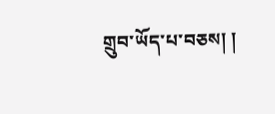གྲུབ་ཡོད་པ་བཅས། །